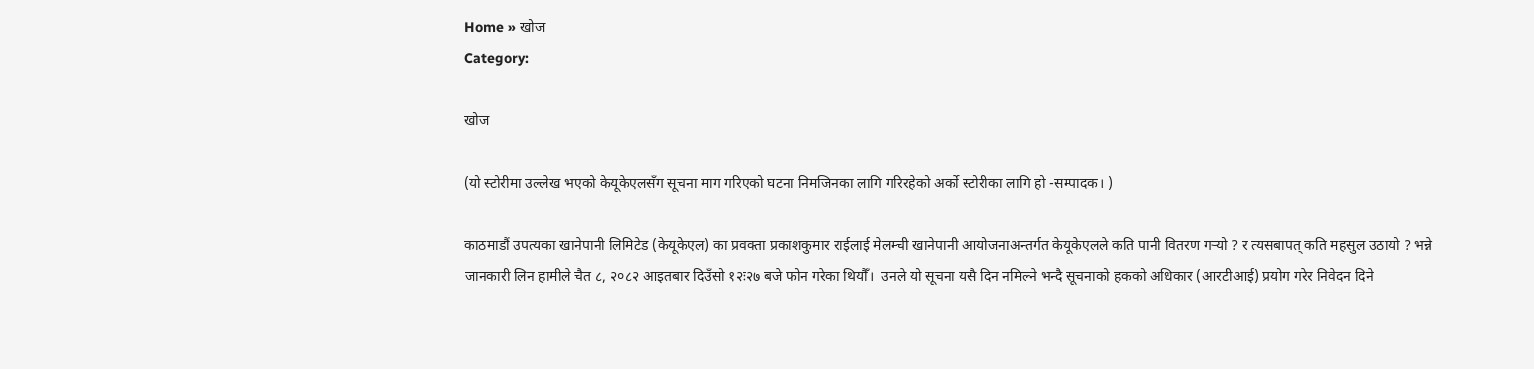Home » खोज
Category:

खोज

(यो स्टोरीमा उल्लेख भएको केयूकेएलसँग सूचना माग गरिएको घटना निमजिनका लागि गरिरहेको अर्को स्टोरीका लागि हो -सम्पादक। )

काठमाडौं उपत्यका खानेपानी लिमिटेड (केयूकेएल) का प्रवक्ता प्रकाशकुमार राईलाई मेलम्ची खानेपानी आयोजनाअन्तर्गत केयूकेएलले कति पानी वितरण गर्‍यो ? र त्यसबापत् कति महसुल उठायो ? भन्ने जानकारी लिन हामीले चैत ८, २०८२ आइतबार दिउँसो १२ः२७ बजे फोन गरेका थियौँ।  उनले यो सूचना यसै दिन नमिल्ने भन्दै सूचनाको हकको अधिकार (आरटीआई) प्रयोग गरेर निवेदन दिने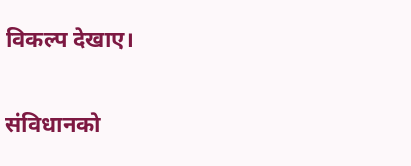विकल्प देखाए।

संविधानको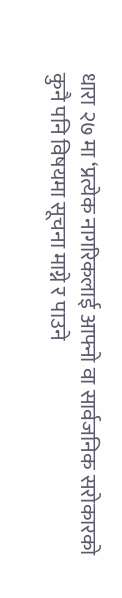धारा २७ मा ‘प्रत्येक नागरिकलाई आफ्नो वा सार्वजनिक सरोकारको कुनै पनि विषयमा सूचना माग्ने र पाउने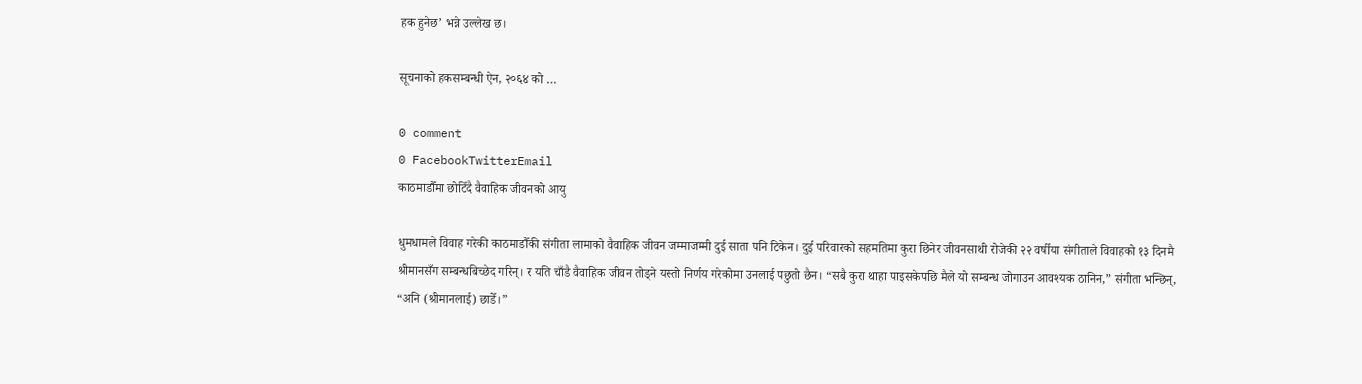हक हुनेछ’ भन्ने उल्लेख छ।

सूचनाको हकसम्बन्धी ऐन, २०६४ को …

0 comment
0 FacebookTwitterEmail
काठमाडौँमा छोटिँदै वैवाहिक जीवनको आयु

धुमधामले विवाह गरेकी काठमाडौँकी संगीता लामाको वैवाहिक जीवन जम्माजम्मी दुई साता पनि टिकेन। दुई परिवारको सहमतिमा कुरा छिनेर जीवनसाथी रोजेकी २२ वर्षीया संगीताले विवाहको १३ दिनमै श्रीमानसँग सम्बन्धबिच्छेद गरिन्। र यति चाँडै वैवाहिक जीवन तोड्ने यस्तो निर्णय गरेकोमा उनलाई पछुतो छैन। “सबै कुरा थाहा पाइसकेपछि मैले यो सम्बन्ध जोगाउन आवश्यक ठानिन,” संगीता भन्छिन्, “अनि (श्रीमानलाई) छाडेँ।”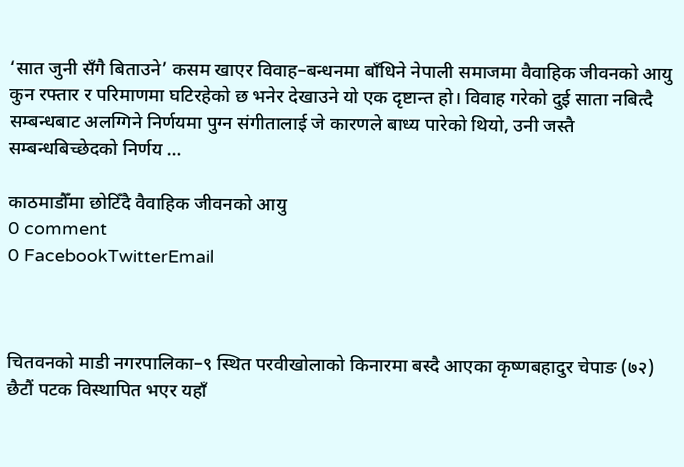‘सात जुनी सँगै बिताउने’ कसम खाएर विवाह–बन्धनमा बाँधिने नेपाली समाजमा वैवाहिक जीवनको आयु कुन रफ्तार र परिमाणमा घटिरहेको छ भनेर देखाउने यो एक दृष्टान्त हो। विवाह गरेको दुई साता नबित्दै सम्बन्धबाट अलग्गिने निर्णयमा पुग्न संगीतालाई जे कारणले बाध्य पारेको थियो, उनी जस्तै सम्बन्धबिच्छेदको निर्णय …

काठमाडौँमा छोटिँदै वैवाहिक जीवनको आयु
0 comment
0 FacebookTwitterEmail



चितवनको माडी नगरपालिका–९ स्थित परवीखोलाको किनारमा बस्दै आएका कृष्णबहादुर चेपाङ (७२) छैटौं पटक विस्थापित भएर यहाँ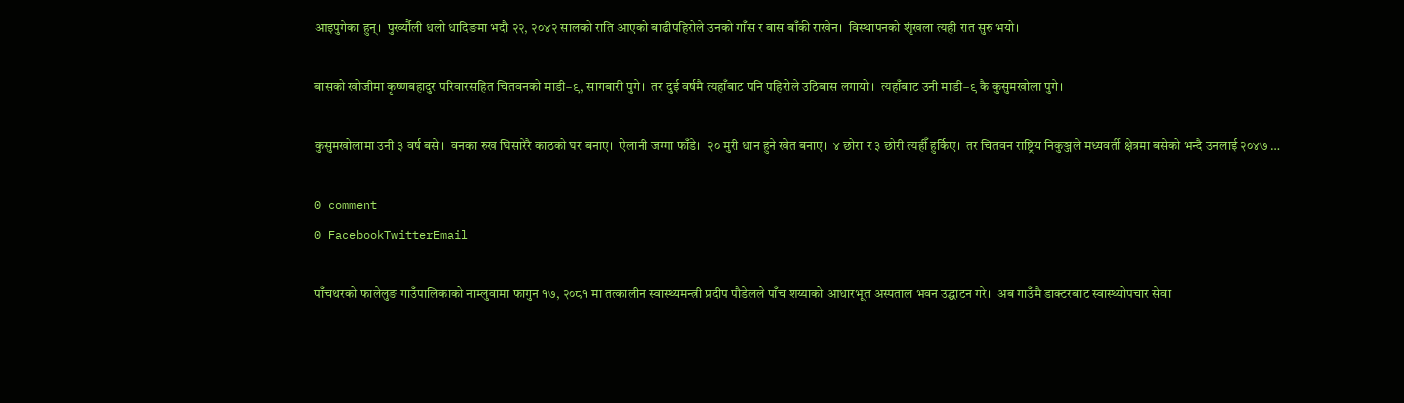आइपुगेका हुन्।  पुर्ख्यौली धलो धादिङमा भदौ २२, २०४२ सालको राति आएको बाढीपहिरोले उनको गाँस र बास बाँकी राखेन।  विस्थापनको शृंखला त्यही रात सुरु भयो।

बासको खोजीमा कृष्णबहादुर परिवारसहित चितवनको माडी–९, सागबारी पुगे।  तर दुई वर्षमै त्यहाँबाट पनि पहिरोले उठिबास लगायो।  त्यहाँबाट उनी माडी–९ कै कुसुमखोला पुगे।

कुसुमखोलामा उनी ३ वर्ष बसे।  वनका रुख घिसारेरै काठको घर बनाए।  ऐलानी जग्गा फाँडे।  २० मुरी धान हुने खेत बनाए।  ४ छोरा र ३ छोरी त्यहीँ हुर्किए।  तर चितवन राष्ट्रिय निकुञ्जले मध्यवर्ती क्षेत्रमा बसेको भन्दै उनलाई २०४७ …

0 comment
0 FacebookTwitterEmail

पाँचथरको फालेलुङ गाउँपालिकाको नाम्लुवामा फागुन १७, २०८१ मा तत्कालीन स्वास्थ्यमन्त्री प्रदीप पौडेलले पाँच शय्याको आधारभूत अस्पताल भवन उद्घाटन गरे।  अब गाउँमै डाक्टरबाट स्वास्थ्योपचार सेवा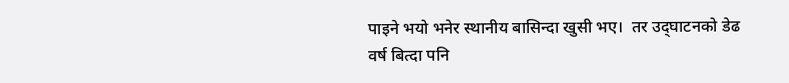पाइने भयो भनेर स्थानीय बासिन्दा खुसी भए।  तर उद्‍घाटनको डेढ वर्ष बित्दा पनि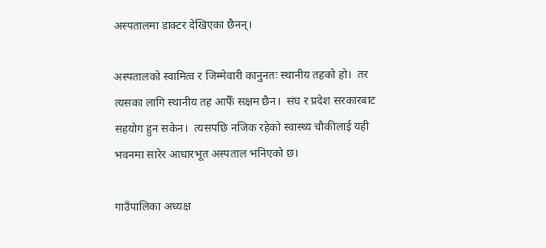अस्पतालमा डाक्टर देखिएका छैनन्।

अस्पतालको स्वामित्व र जिम्मेवारी कानुनतः स्थानीय तहको हो।  तर त्यसका लागि स्थानीय तह आफैँ सक्षम छैन।  संघ र प्रदेश सरकारबाट सहयोग हुन सकेन।  त्यसपछि नजिक रहेको स्वास्थ्य चौकीलाई यही भवनमा सारेर आधारभूत अस्पताल भनिएको छ।

गाउँपालिका अध्यक्ष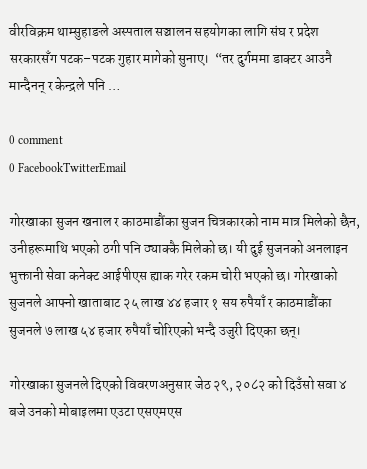वीरविक्रम थाम्सुहाङले अस्पताल सञ्चालन सहयोगका लागि संघ र प्रदेश सरकारसँग पटक–पटक गुहार मागेको सुनाए।  “तर दुर्गममा डाक्टर आउनै मान्दैनन् र केन्द्रले पनि …

0 comment
0 FacebookTwitterEmail

गोरखाका सुजन खनाल र काठमाडौंका सुजन चित्रकारको नाम मात्र मिलेको छैन, उनीहरूमाथि भएको ठगी पनि ठ्याक्कै मिलेको छ। यी दुई सुजनको अनलाइन भुक्तानी सेवा कनेक्ट आईपीएस ह्याक गरेर रकम चोरी भएको छ। गोरखाको सुजनले आफ्नो खाताबाट २५ लाख ४४ हजार १ सय रुपैयाँ र काठमाडौंका सुजनले ७ लाख ५४ हजार रुपैयाँ चोरिएको भन्दै उजुरी दिएका छन्।

गोरखाका सुजनले दिएको विवरणअनुसार जेठ २९, २०८२ को दिउँसो सवा ४ बजे उनको मोबाइलमा एउटा एसएमएस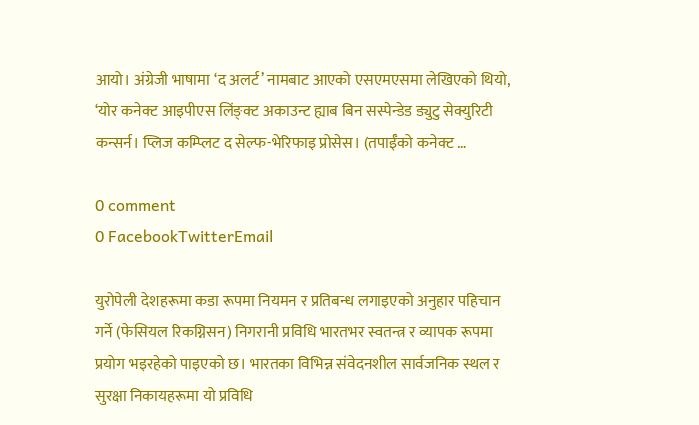आयो। अंग्रेजी भाषामा ‘द अलर्ट’ नामबाट आएको एसएमएसमा लेखिएको थियो, ‘योर कनेक्ट आइपीएस लिंङ्क्ट अकाउन्ट ह्याब बिन सस्पेन्डेड ड्युटु सेक्युरिटी कन्सर्न। प्लिज कम्प्लिट द सेल्फ-भेरिफाइ प्रोसेस। (तपाईँको कनेक्ट …

0 comment
0 FacebookTwitterEmail

युरोपेली देशहरूमा कडा रूपमा नियमन र प्रतिबन्ध लगाइएको अनुहार पहिचान गर्ने (फेसियल रिकग्निसन) निगरानी प्रविधि भारतभर स्वतन्त्र र व्यापक रूपमा प्रयोग भइरहेको पाइएको छ। भारतका विभिन्न संवेदनशील सार्वजनिक स्थल र सुरक्षा निकायहरूमा यो प्रविधि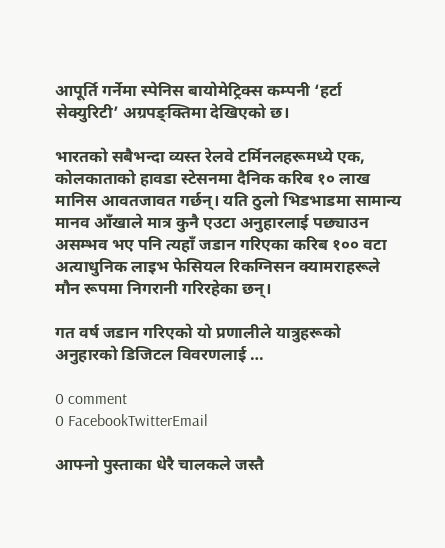आपूर्ति गर्नेमा स्पेनिस बायोमेट्रिक्स कम्पनी ‘हर्टा सेक्युरिटी’ अग्रपङ्क्तिमा देखिएको छ।

भारतको सबैभन्दा व्यस्त रेलवे टर्मिनलहरूमध्ये एक, कोलकाताको हावडा स्टेसनमा दैनिक करिब १० लाख मानिस आवतजावत गर्छन्। यति ठुलो भिडभाडमा सामान्य मानव आँखाले मात्र कुनै एउटा अनुहारलाई पछ्याउन असम्भव भए पनि त्यहाँ जडान गरिएका करिब १०० वटा अत्याधुनिक लाइभ फेसियल रिकग्निसन क्यामराहरूले मौन रूपमा निगरानी गरिरहेका छन्।

गत वर्ष जडान गरिएको यो प्रणालीले यात्रुहरूको अनुहारको डिजिटल विवरणलाई …

0 comment
0 FacebookTwitterEmail

आफ्नो पुस्ताका धेरै चालकले जस्तै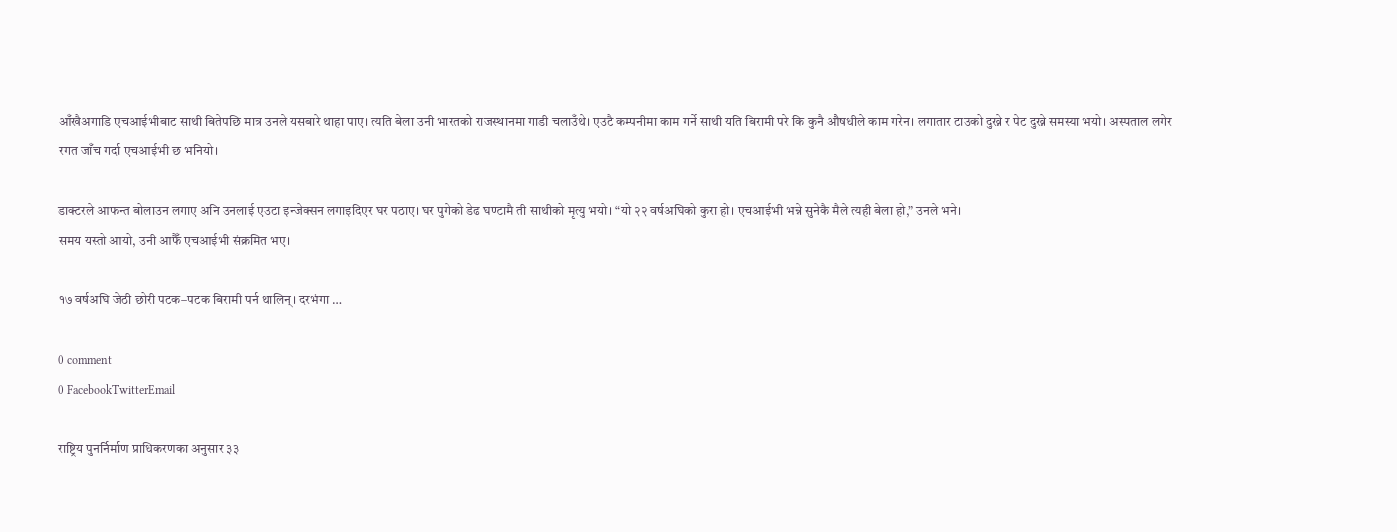आँखैअगाडि एचआईभीबाट साथी बितेपछि मात्र उनले यसबारे थाहा पाए। त्यति बेला उनी भारतको राजस्थानमा गाडी चलाउँथे। एउटै कम्पनीमा काम गर्ने साथी यति बिरामी परे कि कुनै औषधीले काम गरेन। लगातार टाउको दुख्ने र पेट दुख्ने समस्या भयो। अस्पताल लगेर रगत जाँच गर्दा एचआईभी छ भनियो।

डाक्टरले आफन्त बोलाउन लगाए अनि उनलाई एउटा इन्जेक्सन लगाइदिएर घर पठाए। घर पुगेको डेढ घण्टामै ती साथीको मृत्यु भयो। “यो २२ वर्षअघिको कुरा हो। एचआईभी भन्ने सुनेकै मैले त्यही बेला हो,” उनले भने।
समय यस्तो आयो, उनी आफैँ एचआईभी संक्रमित भए।

१७ वर्षअघि जेठी छोरी पटक–पटक बिरामी पर्न थालिन्। दरभंगा …

0 comment
0 FacebookTwitterEmail

राष्ट्रिय पुनर्निर्माण प्राधिकरणका अनुसार ३३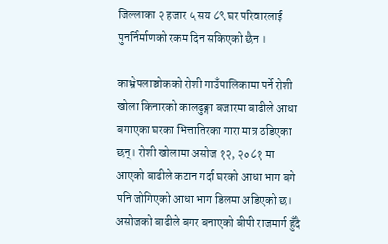जिल्लाका २ हजार ५ सय ८९ घर परिवारलाई पुनर्निर्माणको रकम दिन सकिएको छैन ।

काभ्रेपलाञ्चोकको रोशी गाउँपालिकामा पर्ने रोशी खोला किनारको कालढुङ्गा बजारमा बाढीले आधा बगाएका घरका भित्तातिरका गारा मात्र ठडिएका छन्। रोशी खोलामा असोज १२, २०८१ मा आएको बाढीले कटान गर्दा घरको आधा भाग बगे पनि जोगिएको आधा भाग डिलमा अडिएको छ। असोजको बाढीले बगर बनाएको बीपी राजमार्ग हुँदै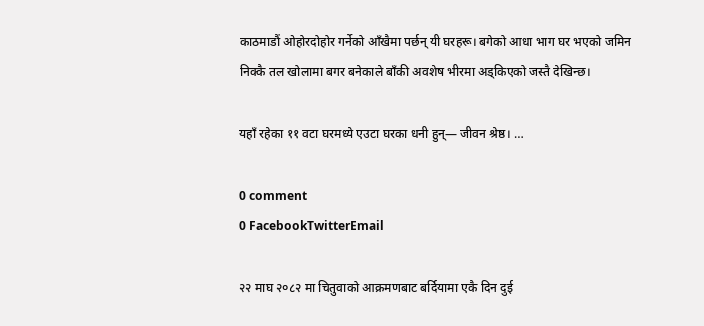काठमाडौं ओहोरदोहोर गर्नेको आँखैमा पर्छन् यी घरहरू। बगेको आधा भाग घर भएको जमिन निक्कै तल खोलामा बगर बनेकाले बाँकी अवशेष भीरमा अड्किएको जस्तै देखिन्छ।

यहाँ रहेका ११ वटा घरमध्ये एउटा घरका धनी हुन्— जीवन श्रेष्ठ। …

0 comment
0 FacebookTwitterEmail

२२ माघ २०८२ मा चितुवाको आक्रमणबाट बर्दियामा एकै दिन दुई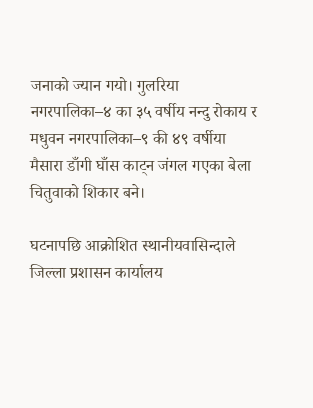जनाको ज्यान गयो। गुलरिया नगरपालिका–४ का ३५ वर्षीय नन्दु रोकाय र मधुवन नगरपालिका–९ की ४९ वर्षीया मैसारा डाँगी घाँस काट्न जंगल गएका बेला चितुवाको शिकार बने।

घटनापछि आक्रोशित स्थानीयवासिन्दाले जिल्ला प्रशासन कार्यालय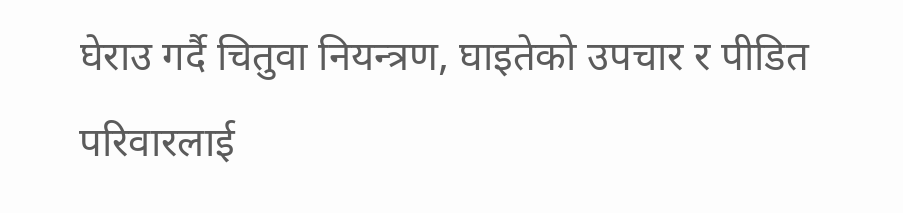घेराउ गर्दै चितुवा नियन्त्रण, घाइतेको उपचार र पीडित परिवारलाई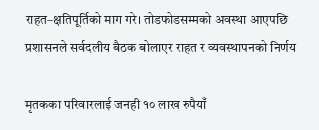राहत–क्षतिपूर्तिको माग गरे। तोडफोडसम्मको अवस्था आएपछि प्रशासनले सर्वदलीय बैठक बोलाएर राहत र व्यवस्थापनको निर्णय

मृतकका परिवारलाई जनही १० लाख रुपैयाँ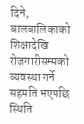दिने, बालबालिकाको शिक्षादेखि रोजगारीसम्मको व्यवस्था गर्ने सहमति भएपछि स्थिति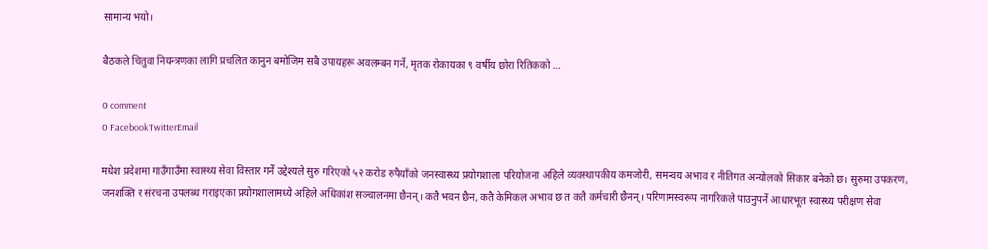सामान्य भयो।

बैठकले चितुवा नियन्त्रणका लागि प्रचलित कानुन बमोजिम सबै उपायहरू अवलम्बन गर्ने, मृतक रोकायका ९ वर्षीय छोरा रितिकको …

0 comment
0 FacebookTwitterEmail

मधेश प्रदेशमा गाउँगाउँमा स्वास्थ्य सेवा विस्तार गर्ने उद्देश्यले सुरु गरिएको ५२ करोड रुपैयाँको जनस्वास्थ्य प्रयोगशाला परियोजना अहिले व्यवस्थापकीय कमजोरी, समन्वय अभाव र नीतिगत अन्योलको सिकार बनेको छ। सुरुमा उपकरण, जनशक्ति र संरचना उपलब्ध गराइएका प्रयोगशालामध्ये अहिले अधिकांश सञ्चालनमा छैनन्। कतै भवन छैन, कतै केमिकल अभाव छ त कतै कर्मचारी छैनन्। परिणामस्वरूप नागरिकले पाउनुपर्ने आधारभूत स्वास्थ्य परीक्षण सेवा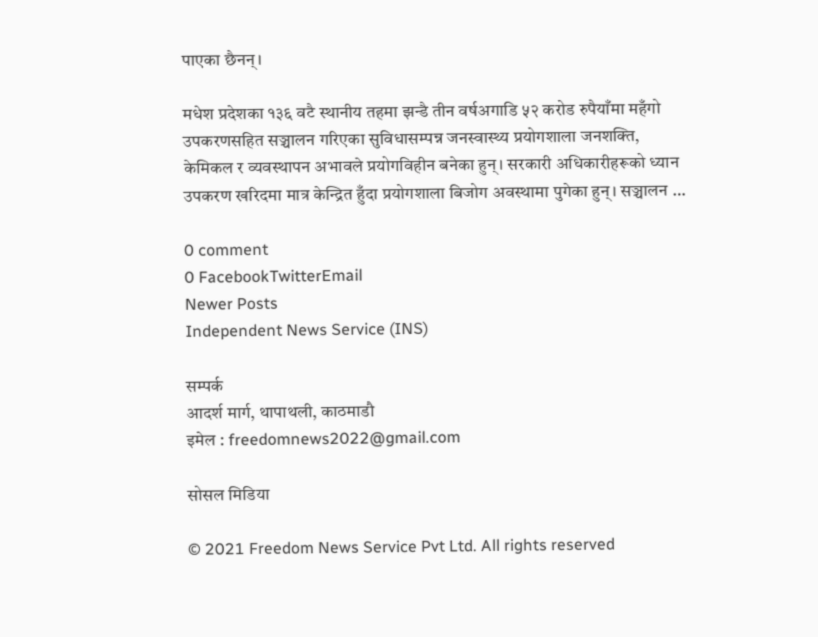पाएका छैनन्।

मधेश प्रदेशका १३६ वटै स्थानीय तहमा झन्डै तीन वर्षअगाडि ५२ करोड रुपैयाँमा महँगो उपकरणसहित सञ्चालन गरिएका सुविधासम्पन्न जनस्वास्थ्य प्रयोगशाला जनशक्ति, केमिकल र व्यवस्थापन अभावले प्रयोगविहीन बनेका हुन्। सरकारी अधिकारीहरूको ध्यान उपकरण खरिदमा मात्र केन्द्रित हुँदा प्रयोगशाला बिजोग अवस्थामा पुगेका हुन्। सञ्चालन …

0 comment
0 FacebookTwitterEmail
Newer Posts
Independent News Service (INS)

सम्पर्क
आदर्श मार्ग, थापाथली, काठमाडौ
इमेल : freedomnews2022@gmail.com

सोसल मिडिया

© 2021 Freedom News Service Pvt Ltd. All rights reserved